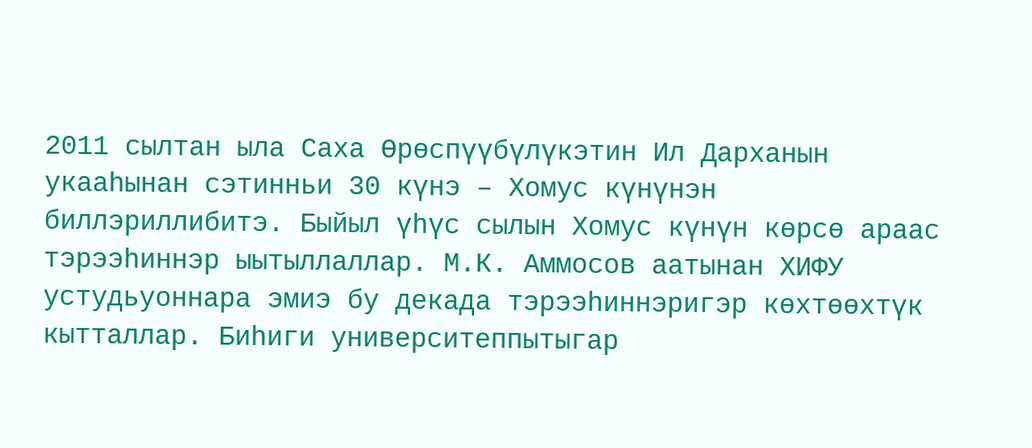2011 сылтан ыла Саха Өрөспүүбүлүкэтин Ил Дарханын укааһынан сэтинньи 30 күнэ – Хомус күнүнэн биллэриллибитэ. Быйыл үһүс сылын Хомус күнүн көрсө араас тэрээһиннэр ыытыллаллар. М.К. Аммосов аатынан ХИФУ устудьуоннара эмиэ бу декада тэрээһиннэригэр көхтөөхтүк кытталлар. Биһиги университеппытыгар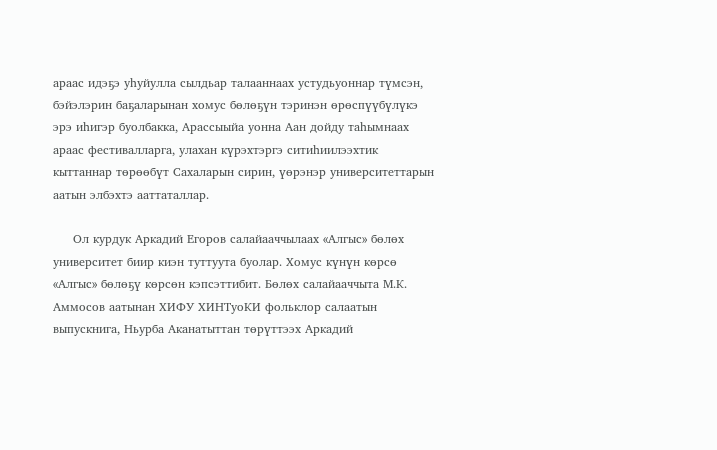араас идэҕэ уһуйулла сылдьар талааннаах устудьуоннар түмсэн, бэйэлэрин баҕаларынан хомус бөлөҕүн тэринэн өрөспүүбүлүкэ эрэ иһигэр буолбакка, Арассыыйа уонна Аан дойду таһымнаах араас фестивалларга, улахан күрэхтэргэ ситиһиилээхтик кыттаннар төрөөбүт Сахаларын сирин, үөрэнэр университеттарын аатын элбэхтэ ааттаталлар.

     Ол курдук Аркадий Егоров салайааччылаах «Алгыс» бөлөх университет биир киэн туттуута буолар. Хомус күнүн көрсө «Алгыс» бөлөҕү көрсөн кэпсэттибит. Бөлөх салайааччыта М.К. Аммосов аатынан ХИФУ ХИНТуоКИ фольклор салаатын выпускнига, Ньурба Аканатыттан төрүттээх Аркадий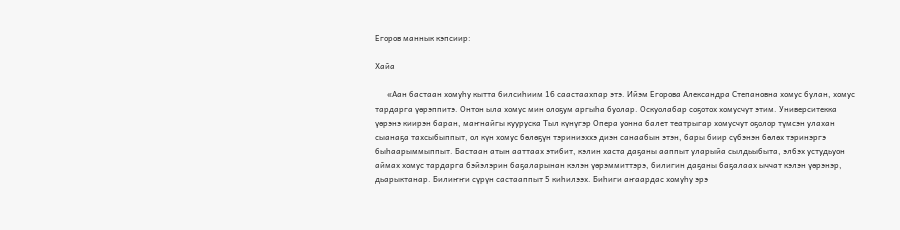Егоров маннык кэпсиир:

Хайа

      «Аан бастаан хомуһу кытта билсиһиим 16 саастаахпар этэ. Ийэм Егорова Александра Степановна хомус булан, хомус тардарга үөрэппитэ. Онтон ыла хомус мин олоҕум аргыһа буолар. Оскуолабар соҕотох хомусчут этим. Университекка үөрэнэ киирэн баран, маҥнайгы кууруска Тыл күнүгэр Опера уонна балет театрыгар хомусчут оҕолор түмсэн улахан сыанаҕа тахсыбыппыт, ол күн хомус бөлөҕүн тэриниэххэ диэн санаабын этэн, бары биир сүбэнэн бөлөх тэринэргэ быһаарыммыппыт. Бастаан атын ааттаах этибит, кэлин хаста даҕаны ааппыт уларыйа сылдьыбыта, элбэх устудьуон аймах хомус тардарга бэйэлэрин баҕаларынан кэлэн үөрэммиттэрэ, билигин даҕаны баҕалаах ыччат кэлэн үөрэнэр, дьарыктанар. Билиҥҥи сүрүн састааппыт 5 киһилээх. Биһиги аҥаардас хомуһу эрэ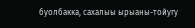буолбакка, сахалыы ырыаны-тойугу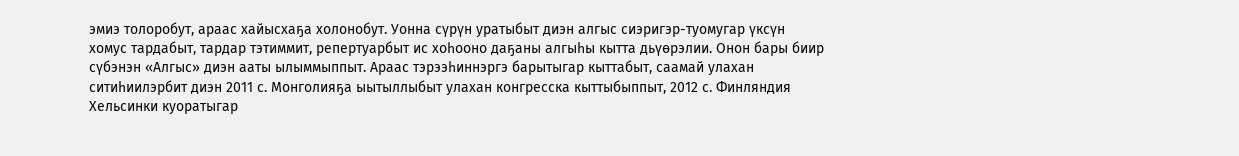эмиэ толоробут, араас хайысхаҕа холонобут. Уонна сүрүн уратыбыт диэн алгыс сиэригэр-туомугар үксүн хомус тардабыт, тардар тэтиммит, репертуарбыт ис хоһооно даҕаны алгыһы кытта дьүөрэлии. Онон бары биир сүбэнэн «Алгыс» диэн ааты ылыммыппыт. Араас тэрээһиннэргэ барытыгар кыттабыт, саамай улахан ситиһиилэрбит диэн 2011 с. Монголияҕа ыытыллыбыт улахан конгресска кыттыбыппыт, 2012 с. Финляндия Хельсинки куоратыгар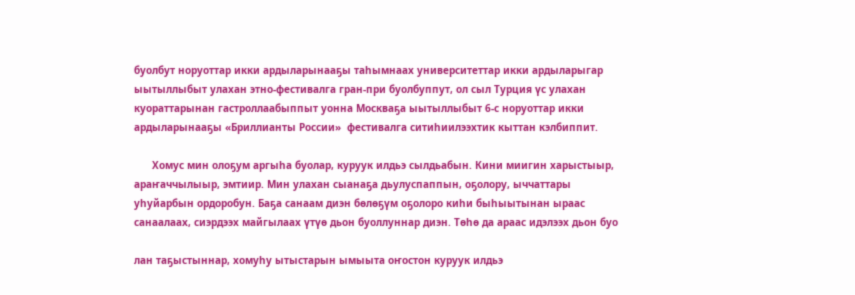буолбут норуоттар икки ардыларынааҕы таһымнаах университеттар икки ардыларыгар ыытыллыбыт улахан этно-фестивалга гран-при буолбуппут, ол сыл Турция үс улахан куораттарынан гастроллаабыппыт уонна Москваҕа ыытыллыбыт 6-с норуоттар икки ардыларынааҕы «Бриллианты России»  фестивалга ситиһиилээхтик кыттан кэлбиппит.

      Хомус мин олоҕум аргыһа буолар, куруук илдьэ сылдьабын. Кини миигин харыстыыр, араҥаччылыыр, эмтиир. Мин улахан сыанаҕа дьулуспаппын, оҕолору, ыччаттары уһуйарбын ордоробун. Баҕа санаам диэн бөлөҕүм оҕолоро киһи быһыытынан ыраас санаалаах, сиэрдээх майгылаах үтүө дьон буоллуннар диэн. Төһө да араас идэлээх дьон буо

лан таҕыстыннар, хомуһу ытыстарын ымыыта оҥостон куруук илдьэ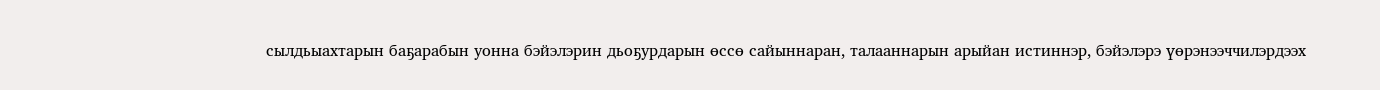сылдьыахтарын баҕарабын уонна бэйэлэрин дьоҕурдарын өссө сайыннаран, талааннарын арыйан истиннэр, бэйэлэрэ үөрэнээччилэрдээх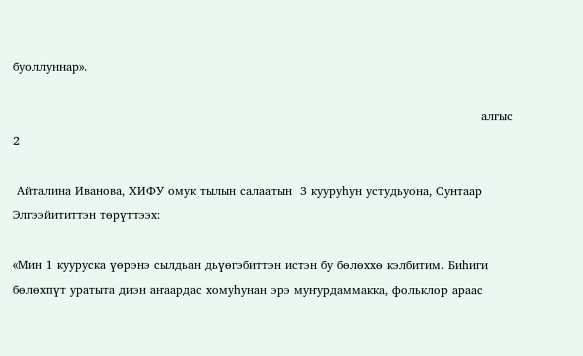буоллуннар».

                                                                                                                     алгыс 2

 Айталина Иванова, ХИФУ омук тылын салаатын  3 кууруһун устудьуона, Сунтаар Элгээйититтэн төрүттээх:

«Мин 1 кууруска үөрэнэ сылдьан дьүөгэбиттэн истэн бу бөлөххө кэлбитим. Биһиги бөлөхпүт уратыта диэн аҥаардас хомуһунан эрэ муҥурдаммакка, фольклор араас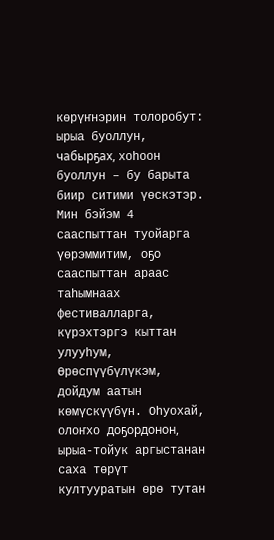көрүҥнэрин толоробут: ырыа буоллун, чабырҕах, хоһоон буоллун – бу барыта биир ситими үөскэтэр. Мин бэйэм 4 сааспыттан туойарга үөрэммитим, оҕо сааспыттан араас таһымнаах фестивалларга, күрэхтэргэ кыттан улууһум, Өрөспүүбүлүкэм, дойдум аатын көмүскүүбүн. Оһуохай, олоҥхо доҕордонон, ырыа-тойук аргыстанан саха төрүт култууратын өрө тутан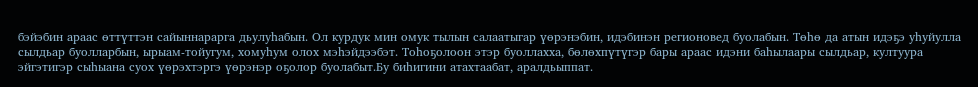бэйэбин араас өттүттэн сайыннарарга дьулуһабын. Ол курдук мин омук тылын салаатыгар үөрэнэбин, идэбинэн регионовед буолабын. Төһө да атын идэҕэ уһуйулла сылдьар буолларбын, ырыам-тойугум, хомуһум олох мэһэйдээбэт. Тоһоҕолоон этэр буоллахха, бөлөхпүтүгэр бары араас идэни баһылаары сылдьар, култуура эйгэтигэр сыһыана суох үөрэхтэргэ үөрэнэр оҕолор буолабыт.Бу биһигини атахтаабат, аралдьыппат.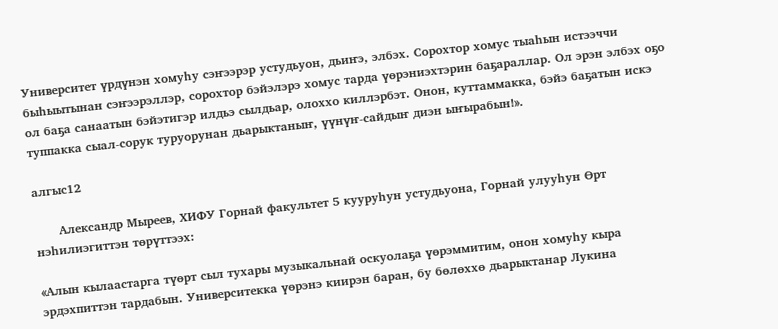Университет үрдүнэн хомуһу сэҥээрэр устудьуон, дьиҥэ, элбэх. Сорохтор хомус тыаһын истээччи быһыытынан сэҥээрэллэр, сорохтор бэйэлэрэ хомус тарда үөрэниэхтэрин баҕараллар. Ол эрэн элбэх оҕо ол баҕа санаатын бэйэтигэр илдьэ сылдьар, олоххо киллэрбэт. Онон, куттаммакка, бэйэ баҕатын искэ туппакка сыал-сорук туруорунан дьарыктаныҥ, үүнүҥ-сайдыҥ диэн ыҥырабын!».

алгыс12

      Александр Мыреев, ХИФУ Горнай факультет 5 кууруһун устудьуона, Горнай улууһун Өрт нэһилиэгиттэн төрүттээх:

«Алын кылаастарга түөрт сыл тухары музыкальнай оскуолаҕа үөрэммитим, онон хомуһу кыра эрдэхпиттэн тардабын. Университекка үөрэнэ киирэн баран, бу бөлөххө дьарыктанар Лукина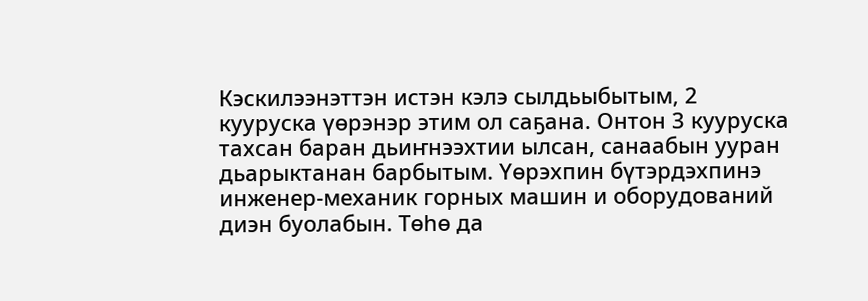Кэскилээнэттэн истэн кэлэ сылдьыбытым, 2 кууруска үөрэнэр этим ол саҕана. Онтон 3 кууруска тахсан баран дьиҥнээхтии ылсан, санаабын ууран дьарыктанан барбытым. Үөрэхпин бүтэрдэхпинэ инженер-механик горных машин и оборудований диэн буолабын. Төһө да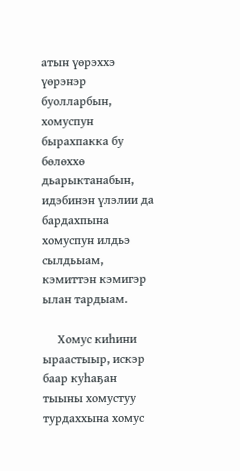атын үөрэххэ үөрэнэр буолларбын, хомуспун бырахпакка бу бөлөххө дьарыктанабын, идэбинэн үлэлии да бардахпына хомуспун илдьэ сылдьыам, кэмиттэн кэмигэр ылан тардыам.

     Хомус киһини ыраастыыр, искэр баар куһаҕан тыыны хомустуу турдаххына хомус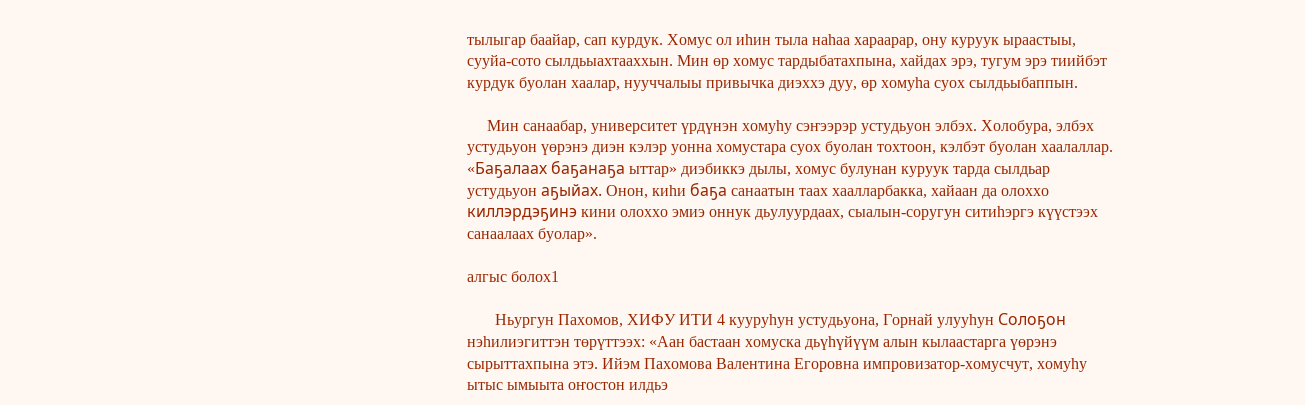тылыгар баайар, сап курдук. Хомус ол иһин тыла наһаа хараарар, ону куруук ыраастыы, сууйа-сото сылдьыахтааххын. Мин өр хомус тардыбатахпына, хайдах эрэ, тугум эрэ тиийбэт курдук буолан хаалар, нууччалыы привычка диэххэ дуу, өр хомуһа суох сылдьыбаппын.

     Мин санаабар, университет үрдүнэн хомуһу сэҥээрэр устудьуон элбэх. Холобура, элбэх устудьуон үөрэнэ диэн кэлэр уонна хомустара суох буолан тохтоон, кэлбэт буолан хаалаллар. «Баҕалаах баҕанаҕа ыттар» диэбиккэ дылы, хомус булунан куруук тарда сылдьар устудьуон аҕыйах. Онон, киһи баҕа санаатын таах хаалларбакка, хайаан да олоххо киллэрдэҕинэ кини олоххо эмиэ оннук дьулуурдаах, сыалын-соругун ситиһэргэ күүстээх санаалаах буолар».

алгыс болох1

       Ньургун Пахомов, ХИФУ ИТИ 4 кууруһун устудьуона, Горнай улууһун Солоҕон нэһилиэгиттэн төрүттээх: «Аан бастаан хомуска дьүһүйүүм алын кылаастарга үөрэнэ сырыттахпына этэ. Ийэм Пахомова Валентина Егоровна импровизатор-хомусчут, хомуһу ытыс ымыыта оҥостон илдьэ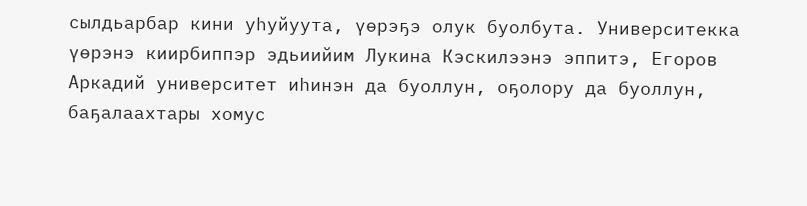сылдьарбар кини уһуйуута, үөрэҕэ олук буолбута. Университекка үөрэнэ киирбиппэр эдьиийим Лукина Кэскилээнэ эппитэ, Егоров Аркадий университет иһинэн да буоллун, оҕолору да буоллун, баҕалаахтары хомус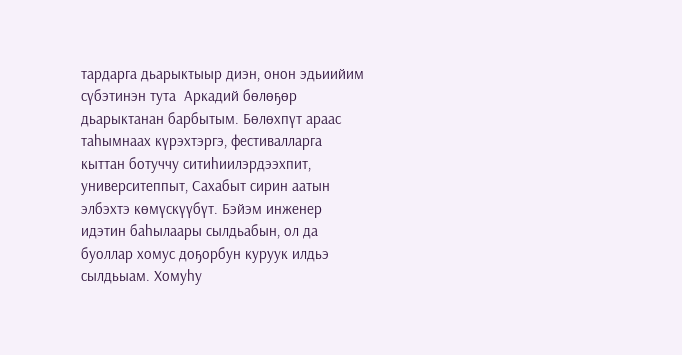тардарга дьарыктыыр диэн, онон эдьиийим сүбэтинэн тута  Аркадий бөлөҕөр дьарыктанан барбытым. Бөлөхпүт араас таһымнаах күрэхтэргэ, фестивалларга кыттан ботуччу ситиһиилэрдээхпит, университеппыт, Сахабыт сирин аатын элбэхтэ көмүскүүбүт. Бэйэм инженер идэтин баһылаары сылдьабын, ол да буоллар хомус доҕорбун куруук илдьэ сылдьыам. Хомуһу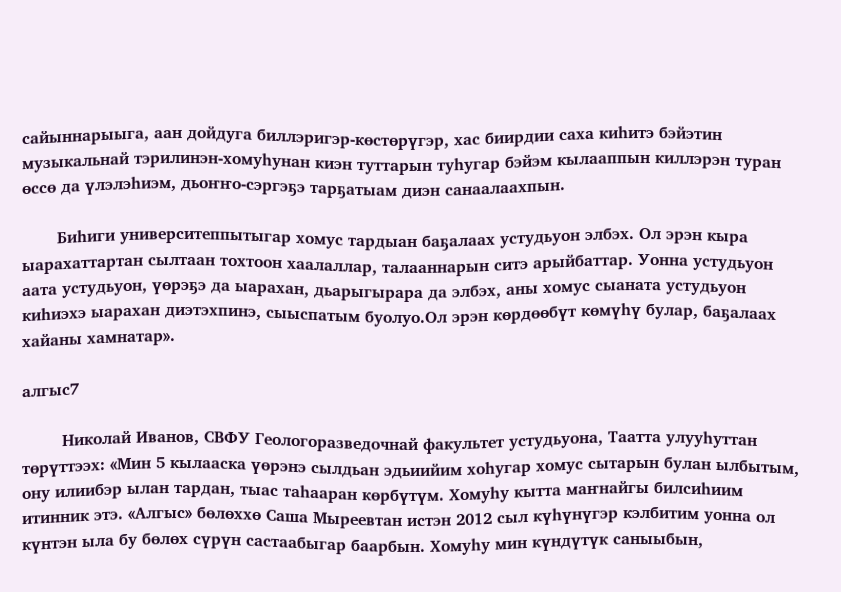сайыннарыыга, аан дойдуга биллэригэр-көстөрүгэр, хас биирдии саха киһитэ бэйэтин музыкальнай тэрилинэн-хомуһунан киэн туттарын туһугар бэйэм кылааппын киллэрэн туран өссө да үлэлэһиэм, дьоҥҥо-сэргэҕэ тарҕатыам диэн санаалаахпын.

       Биһиги университеппытыгар хомус тардыан баҕалаах устудьуон элбэх. Ол эрэн кыра ыарахаттартан сылтаан тохтоон хаалаллар, талааннарын ситэ арыйбаттар. Уонна устудьуон аата устудьуон, үөрэҕэ да ыарахан, дьарыгырара да элбэх, аны хомус сыаната устудьуон киһиэхэ ыарахан диэтэхпинэ, сыыспатым буолуо.Ол эрэн көрдөөбүт көмүһү булар, баҕалаах хайаны хамнатар».

алгыс7

        Николай Иванов, СВФУ Геологоразведочнай факультет устудьуона, Таатта улууһуттан төрүттээх: «Мин 5 кылааска үөрэнэ сылдьан эдьиийим хоһугар хомус сытарын булан ылбытым, ону илиибэр ылан тардан, тыас таһааран көрбүтүм. Хомуһу кытта маҥнайгы билсиһиим итинник этэ. «Алгыс» бөлөххө Саша Мыреевтан истэн 2012 сыл күһүнүгэр кэлбитим уонна ол күнтэн ыла бу бөлөх сүрүн састаабыгар баарбын. Хомуһу мин күндүтүк саныыбын,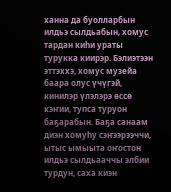ханна да буолларбын илдьэ сылдьабын, хомус тардан киһи ураты турукка киирэр. Бэлиэтээн эттэххэ, хомус музейа баара олус үчүгэй, кинилэр үлэлэрэ өссө кэҥии, тупса туруон баҕарабын. Баҕа санаам диэн хомуһу сэҥээрээччи, ытыс ымыыта оҥостон илдьэ сылдьааччы элбии турдун, саха киэн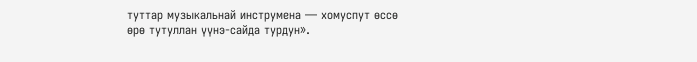туттар музыкальнай инструмена — хомуспут өссө өрө тутуллан үүнэ-сайда турдун».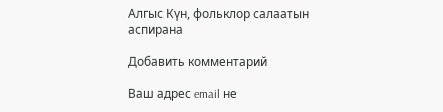Алгыс Күн, фольклор салаатын аспирана

Добавить комментарий

Ваш адрес email не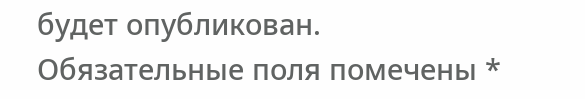будет опубликован. Обязательные поля помечены *